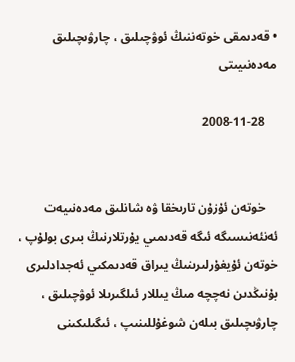• قەدىمقى خوتەننىڭ ئوۋچىلىق ، چارۋىچىلىق مەدەنىيىتى

    2008-11-28


    خوتەن ئۇزۇن تارىخقا ۋە شانلىق مەدەنىيەت ئەنئەنىسىگە ئىگە قەدىمىي يۇرتلارنىڭ بىرى بولۇپ ، خوتەن ئۇيغۇرلىرىنىڭ يىراق قەدىمكىي ئەجدادلىرى بۇنىڭدىن نەچچە مىڭ يىللار ئىلگىرىلا ئوۋچىلىق ، چارۋىچىلىق بىلەن شوغۇللىنىپ ، ئىگىلىكىنى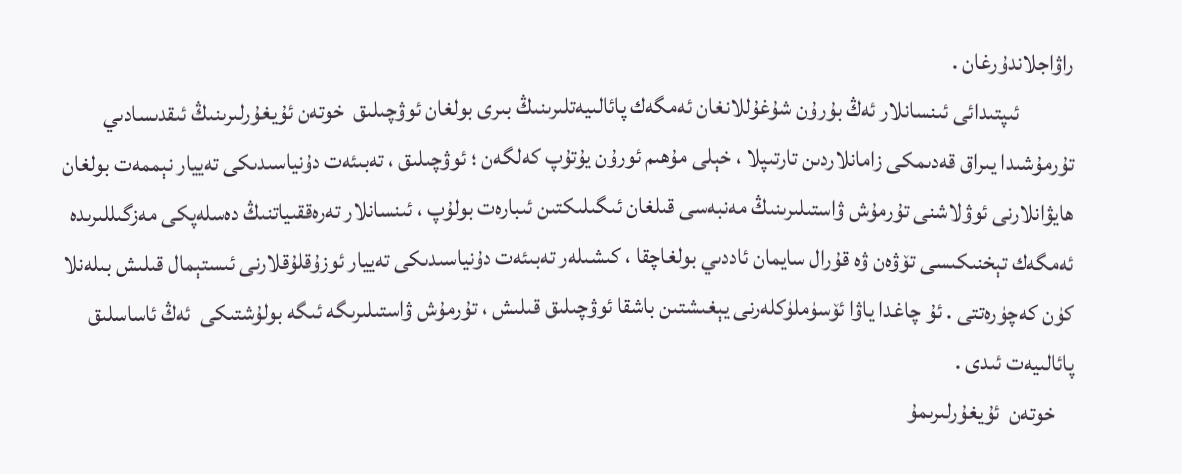راۋاجلاندۇرغان .
            ئىپتىدائى ئىنسانلار ئەڭ بۇرۇن شۇغۇللانغان ئەمگەك پائالىيەتلىرىنىڭ بىرى بولغان ئوۋچىلىق  خوتەن ئۇيغۇرلىرىنىڭ ئىقدىسادىي تۇرمۇشىدا يىراق قەدىمكى زامانلاردىن تارتىپلا ، خېلى مۇھىم ئورۇن يۇتۇپ كەلگەن ؛ ئوۋچىلىق ، تەبىئەت دۇنياسىدىكى تەييار نېممەت بولغان ھايۋانلارنى ئوۋلاشنى تۇرمۇش ۋاستىلىرىنىڭ مەنبەسى قىلغان ئىگىلىكتىن ئىبارەت بولۇپ ، ئىنسانلار تەرەققىياتنىڭ دەسلەپكى مەزگىللىرىدە ئەمگەك تېخنىكىسى تۆۋەن ۋە قۇرال سايمان ئاددىي بولغاچقا ، كىشىلەر تەبىئەت دۇنياسىدىكى تەييار ئوزۇقلۇقلارنى ئىستېمال قىلىش بىلەنلا كۈن كەچۈرەتتى . ئۇ چاغدا ياۋا ئۆسۈملۈكلەرنى يېغىشتىن باشقا ئوۋچىلىق قىلىش ، تۇرمۇش ۋاستىلىرىگە ئىگە بولۇشتىكى  ئەڭ ئاساسلىق پائالىيەت ئىدى .
    خوتەن  ئۇيغۇرلىرىمۇ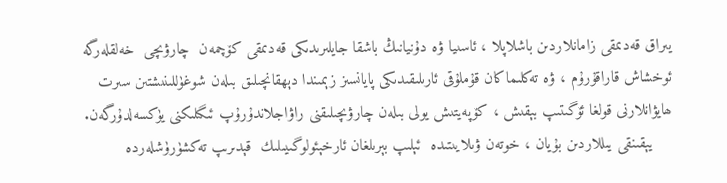يىراق قەدىمقى زامانلاردىن باشلاپلا ، ئاسىيا ۋە دۇنيانىڭ باشقا جايلىرىدىكى قەدىمقى كۆچمەن  چارۋىچى  خەلقلەرگە ئوخشاش قاراقۇرۇم ، ۋە تەكلىماكان قۇملۇقى ئارىلىقىدىكى پايانسىز زېمىندا دېھقانچىلىق بىلەن شوغۈللىنىشتىن سىرت ھايۋانلارنى قولغا ئۆگىتىپ بېقىش ، كۆپەيتىش يولى بىلەن چارۋىچىلىقنى راۋاجلاندۇرۇپ ئىگىلىكنى يۈكسەلدۇرگەن.
    يېقىنقى يىللاردىن بۇيان ، خوتەن ۋىلايىتىدە  ئېلىپ بېرىلغان ئارخېئولوگىيىلىك  قېدىرىپ تەكشۈرۈشلەردە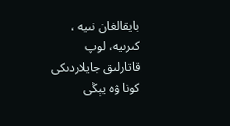بايقالغان نىيە ، كىرىيە، لوپ قاتارلىق جايلاردىكى كونا ۋە يېڭى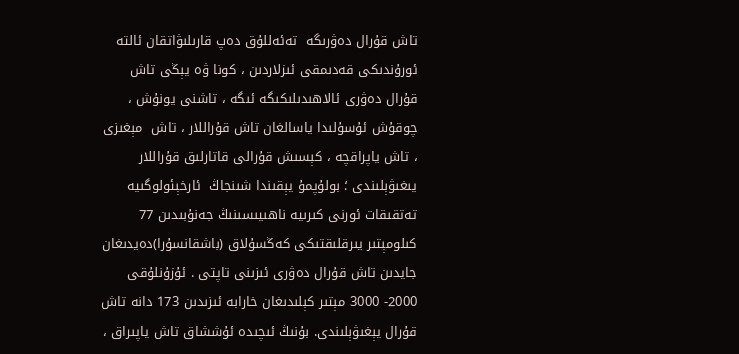تاش قۇرال دەۋرىگە  تەئەللۇق دەپ قارىلىۋاتقان ئالتە ئورۇندىكى قەدىمقى ئىزلاردىن ، كونا ۋە يېڭى تاش قۇرال دەۋرى ئالاھىدىلىكىگە ئىگە ، تاشنى يونۇش ، چوقۇش ئۇسۇلىدا ياسالغان تاش قۇراللار ، تاش  مېغىزى ، تاش ياپراقچە ، كېسىش قۇرالى قاتارلىق قۇراللار يىغىۋېلىندى ؛ بولۇپمۇ يېقىندا شىنجاڭ  ئارخېئولوگىيە  تەتقىقات ئورنى كىرىيە ناھىيىسىنىڭ جەنۇبىدىن 77 كىلومېتىر يىرقلىقتىكى كەڭسۇلاق (باشقانسۇرا)دەيدىغان جايدىن تاش قۇرال دەۋرى ئىزىنى تاپتى . ئۇزۇنلۇقى 2000- 3000 مېتىر كېلىدىغان خارابە ئىزىدىن 173 دانە تاش قۇرال يېغىۋېلىندى. بۇنىڭ ئىچىدە ئۇششاق تاش ياپىراق ،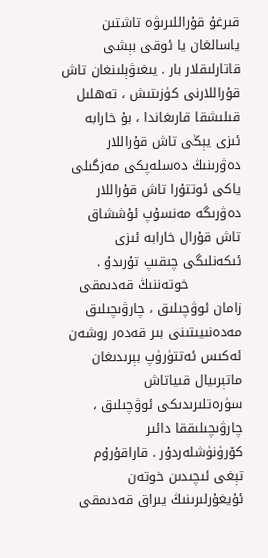قىرغۇ قۇراللىرىۋە تاشتىن ياسالغان يا ئوقى بېشى قاتارلىقلار بار . يىغىۋېلىنغان تاش قۇراللارنى كۈزىتىش ، تەھلىل قىلىشقا قارىغاندا ، بۇ خارابە ئىزى يېڭى تاش قۇراللار دەۋرىنىڭ دەسلەپكى مەزگىلى ياكى ئوتتۇرا تاش قۇراللار دەۋرىگە مەنسۇپ ئۇششاق تاش قۇرال خارابە ئىزى ئىكەنلىگى چىقىپ تۇرىدۇ .
            خوتەننىڭ قەدىمقى  زامان ئوۋچىلىق ، چارۋىچىلىق مەدەنىيىتىنى بىر قەدەر روشەن ئەكىس ئەتتۈرۈپ بېرىدىغان ماتېرىيال قىياتاش سۈرەتلىرىدىكى ئوۋچىلىق ، چارۋىچىلىققا دائىر كۆرۈنۈشلەردۇر . قاراقۇرۇم تېغى ئىچىدىن خوتەن ئۇيغۇرلىرىنىڭ يىراق قەدىمقى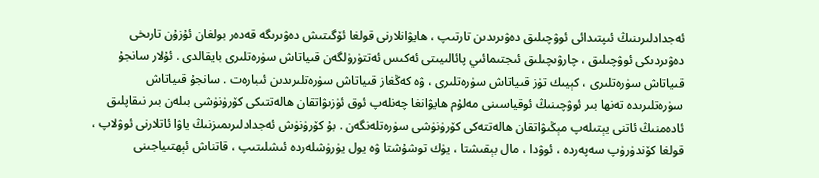ئەجدادلىرىنىڭ ئىپتىدائى ئوۋچىلىق دەۋىرىدىن تارتىپ ، ھايۋانلارنى قولغا ئۆگىتىش دەۋىرىگە قەدەر بولغان ئۇزۇن تارىخى دەۋىردىكى ئوۋچىلىق ، چارۋىچىلىق ئىجتىمائىي پائالىيىتى ئەكىس ئەتتۈرۈلگەن قىياتاش سۈرەتلىرى بايقالدى . ئۇلار سانجۇ قىياتاش سۈرەتلىرى ، كېيىك تۈز قىياتاش سۈرەتلىرى ، ۋە كەڭغاز قىياتاش سۈرەتلىرىدىن ئىبارەت . سانجۇ قىياتاش سۈرەتلىرىدە تەنھا بىر ئوۋچىنىڭ ئوقياسىنى مەلۇم ھايۋانغا چەنلەپ ئوق ئۈزىۋاتقان ھالەتتىكى كۆرۈنۈشى بىلەن بىر نىقاپلىق ئادەمنىڭ ئاتنى يېتىلەپ مېڭىۋاتقان ھالەتتەكى كۆرۈنۈشى سۈرەتلەنگەن . بۇ كۆرۈنۈش ئەجدادلىرىمىزنىڭ ياۋا ئاتلارنى ئوۋلاپ ، قولغا كۆندۈرۈپ سەپەردە ، ئوۋدا ، مال بېقىشتا ، يۈك توشۇشتا ۋە يول يۈرۈشلەردە ئىشلىتىپ ، قاتناش ئېھتىياجىنى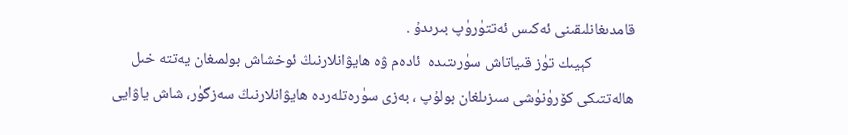قامدىغانلىقىنى ئەكىس ئەتتۈرۈپ بىرىدۇ .
            كېيىك تۈز قىياتاش سۈرىتىدە  ئادەم ۋە ھايۋانلارنىڭ ئوخشاش بولمىغان يەتتە خىل ھالەتتىكى كۆرۈنۈشى سىزىلغان بولۇپ ، بەزى سۈرەتلەردە ھايۋانلارنىڭ سەزگۈر، شاش ياۋايى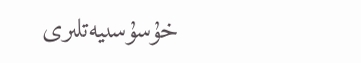خۇسۇسىيەتلىرى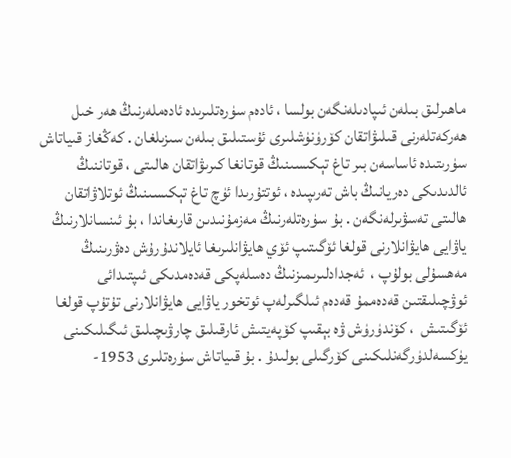ماھىرلىق بىلەن ئىپادىلەنگەن بولسا ، ئادەم سۈرەتلىرىدە ئادەملەرنىڭ ھەر خىل ھەركەتلەرنى قىلىۋاتقان كۆرۈنۈشلىرى ئۇستىلىق بىلەن سىزىلغان . كەڭغاز قىياتاش سۈرىتىدە ئاساسەن بىر تاغ تېكىسىنىڭ قوتانغا كىرىۋاتقان ھالىتى ، قوتاننىڭ ئالدىدىكى دەريانىڭ باش تەرىپىدە ، ئوتتۇرىدا ئۈچ تاغ تېكىسىنىڭ ئوتلاۋاتقان ھالىتى تەسۋىرلەنگەن . بۇ سۈرەتلەرنىڭ مەزمۇنىدىن قارىغاندا ، بۇ ئىنسانلارنىڭ ياۋايى ھايۋانلارنى قولغا ئۆگىتىپ ئۆي ھايۋانلىرىغا ئايلاندۇرۇش دەۋرىنىڭ مەھسۇلى بولۇپ ،  ئەجدادلىرىمىزنىڭ دەسلەپكى قەدەمدىكى ئىپتىدائى ئوۋچىلىقتىن قەدەممۇ قەدەم ئىلگىرلەپ ئوتخور ياۋايى ھايۋانلارنى تۇتۇپ قولغا ئۆگىتىش  ، كۆندۈرۈش ۋە بېقىپ كۆپەيتىش ئارقىلىق چارۋىچىلىق ئىگىلىكىنى يۈكسەلدۈرگەنلىكىنى كۆرگىلى بولىدۇ . بۇ قىياتاش سۈرەتلىرى 1953-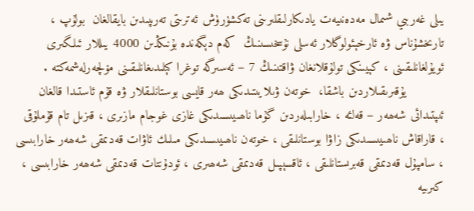يىلى غەربىي شىمال مەدەنىيەت يادىكارلىقلىرىنى تەكشۈرۈش ئەترىتى تەرىپىدىن بايقالغان  بولۇپ ، تارىخشۇناس ۋە ئارخېئولوگلار ئەسلى نۇسخىسىنىڭ  كەم دېگەندە بۇنىڭدىن 4000 يىللار ئىلگىرى ئويۇلغانلىقىنى ، كېيىنكى تولۇقلانغان ۋاقتىنىڭ 7 – ئەسىرگە توغرا كېلىدىغانلىقىنى مۆلچەرلەشمەكتە .
          يۇقىرىقىلاردىن باشقا،  خوتەن ۋىلايىتىدىكى ھەر قايسى بوستانلىقلار ۋە قۇم ئاستىدا قالغان ئىپتىدائى شەھەر – قەلئە ، خارابىلەردىن گۇما ناھىيىسىدىكى غازى غوجام مازىرى ، قىزىل تام قۇملۇقى ، قاراقاش ناھىيىسىدىكى زاۋا بوستانلىقى ، خوتەن ناھىيىسىدىكى مىلىك ئاۋات قەدىمقى شەھەر خارابىسى ، سامپۇل قەدىمقى قەبرىستانلىقى ، ئاقسېپىل قەدىمقى شەھىرى ، ئودۇنتات قەدىمقى شەھەر خارابىسى ، كىرىيە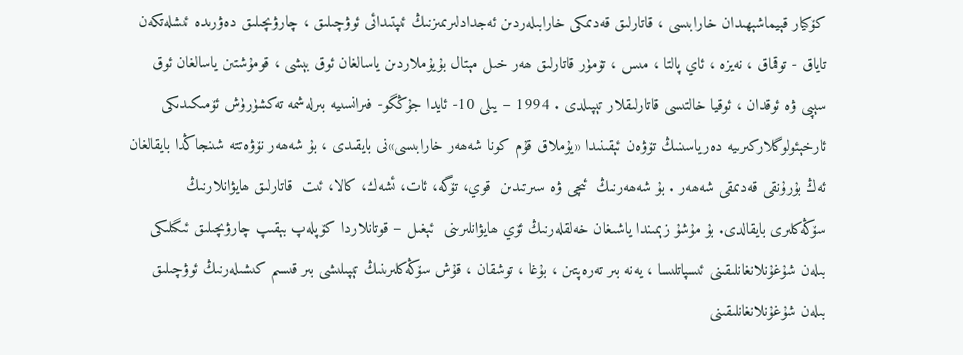كۆكيار قېيماشېھىدان خارابىسى ، قاتارلىق قەدىمكى خارابىلەردىن ئەجدادلىرىمىزنىڭ ئىپتىدائى ئوۋچىلىق ، چارۋىچىلىق دەۋرىدە ئىشلەتكەن  تاياق - توقماق ، نەيزە ، ئاي پالتا ، مىس ، تۆمۈر قاتارلىق ھەر خىل مېتال بۇيۇملاردىن ياسالغان ئوق بېشى ، قومۇشتىن ياسالغان ئوق سېپى ۋە ئوقدان ، ئوقيا خالتىسى قاتارلىقلار تېپىلدى . 1994 – يىلى 10- ئايدا جۇڭگو- فىرانسىيە بىرلەشمە تەكشۈرۈش ئۆمىكىدىكى ئارخېئولوگلاركىرىيە دەرياسىنىڭ تۆۋەن ئېقىنىدا «يۇملاق قۇم كونا شەھەر خارابىسى»نى بايقىدى ، بۇ شەھەر نۆۋەتتە شىنجاڭدا بايقالغان ئەڭ بۇرۇنقى قەدىمقى شەھەر . بۇ شەھەرنىڭ  ئىچى ۋە سىرتىدىن  قوي، تۆگە، ئات، ئشەك، كالا، ئىت  قاتارلىق ھايۋانلارنىڭ  سۆڭەكلىرى بايقالدى. بۇ مۇشۇ زېمىندا ياشىغان خەلقلەرنىڭ ئۆي ھايۋانلىرىنى  ئېغىل – قوتانلاردا كۆپلەپ بېقىپ چارۋىچىلىق ئىگىلىكى بىلەن شۇغۇنلانغانلىقىنى ئىسپاتلىسا ، يەنە بىر تەرەپتىن ، بۇغا ، توشقان ، قۇش سۆڭەكلىرىنىڭ تېپىلىشى بىر قىسىم كىشىلەرنىڭ ئوۋچىلىق بىلەن شۇغۇنلانغانلىقىنى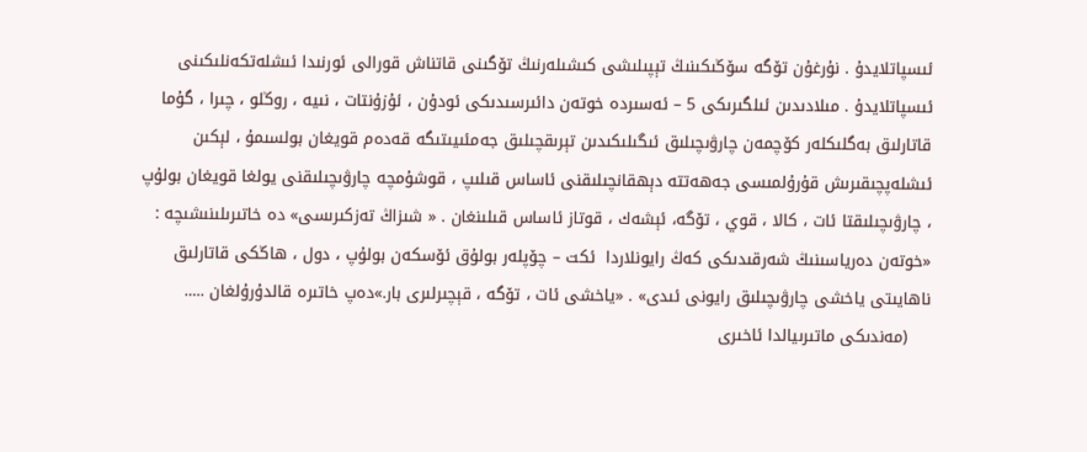ئىسپاتلايدۇ . نۇرغۇن تۆگە سۆڭىكىنىڭ تېپىلىشى كىشىلەرنىڭ تۆگىنى قاتناش قورالى ئورنىدا ئىشلەتكەنلىكىنى ئىسپاتلايدۇ . مىلادىدىن ئىلگىرىكى 5 – ئەسىردە خوتەن دائىرسىدىكى ئودۇن ، ئۇزۇنتات ، نىيە ، روڭلو ، چىرا ، گۇما قاتارلىق بەگلىكلەر كۆچمەن چارۋىچىلىق ئىگىلىكىدىن تېرىقچىلىق جەمئىيىتىگە قەدەم قويغان بولسىمۇ ، لېكىن ئىشلەپچىقىرىش قۇرۇلمىسى جەھەتتە دېھقانچىلىقنى ئاساس قىلىپ ، قوشۇمچە چارۋىچىلىقنى يولغا قويغان بولۇپ ، چارۋىچىلىقتا ئات ، كالا ، قوي ، تۆگە، ئېشەك ، قوتاز ئاساس قىلىنغان . « شىزاڭ تەزكىرىسى» دە خاتىرىلىنىشىچە : «خوتەن دەرياسىنىڭ شەرقىدىكى كەڭ رايونلاردا  ئكت – چۆپلەر بولۇق ئۆسكەن بولۇپ ، دول ، ھاڭكى قاتارلىق ناھايىتى ياخشى چارۋىچىلىق رايونى ئىدى» . «ياخشى ئات ، تۆگە ، قېچىرلىرى بار.»دەپ خاتىرە قالدۇرۇلغان .....
    (مەندىكى ماتىرىيالدا ئاخىرى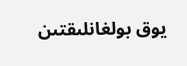يوق بولغانلىقتىن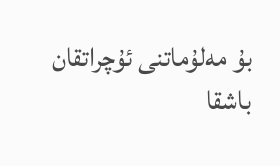بۇ مەلۇماتنى ئۇچراتقان باشقا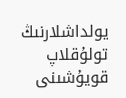يولداشلارنىڭ تولۇقلاپ قويۇشىنى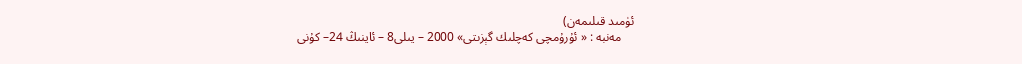ئۈمىد قىلىمەن)
    مەنبە : « ئۇرۇمچى كەچلىك گېزىتى» 2000 – يىلى8 – ئاينىڭ 24– كۇنى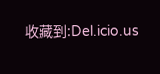收藏到:Del.icio.us